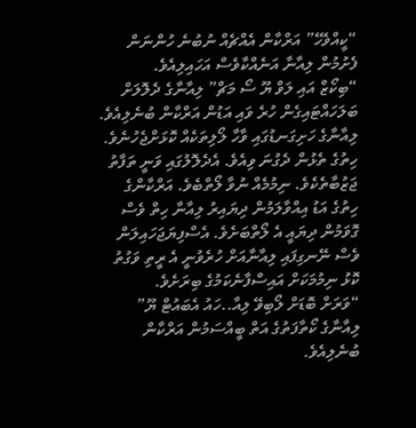“ކީއްވެހޭ” އަރްކާން އެއްޗެއް ނުބުނެ ހުންނަން ފެށުމުން ލިއާނާ އަނެއްކާވެސް އަހައިލިއެވެ.
“ބިކޯޒް އައި ލަވް ޔޫ ސޯ މަޗް” ލިއާނާގެ ދެލޮލަށް ބަލަހައްޓައިގެން ހުރެ ވައި އަޑުން އަރްކާން ބުނެލިއެވެ. ލިއާނާގެ ހަށިގަނޑުގައި ވާހާ ލޯލިތަކެއް ކޮޅަށްޖެހުނެވެ. ހިތުގެ ތެޅުން ދެގުނަ ވިއެވެ. އެދެލޮލުގައި ވަނީ ތަފާތު ޖަޒުބާތެކެވެ. ނިމުމެއް ނުވާ ލޯތްބެވެ. އަރްކާންގެ ހިތުގެ އަޑު އިއްވާލަމުން ދިޔައިރު ލިއާނާ ހިތް ވެސް ގޮވަމުން ދިޔައީ އެ ލޯތްބަށެވެ. އެސްފިޔަޖަހައިލަން ވެސް ނޭނގިފައި ލިއާނާއަށް ހުރެވުނީ އެ ރީތި ވަގުތު ކޮޅު ނިމުމަކަށް އައިސްފާނެކަމުގެ ބިރަށެވެ.
“ވަރަށް ބޮޑަށް ލޯބިވޭ ލިއާ..ހައު އެބައުޓް ޔޫ” ލިއާނާގެ ކޯތާފަތުގެ އަތް ބީއްސަމުން އަރްކާން ބުނެލިއެވެ.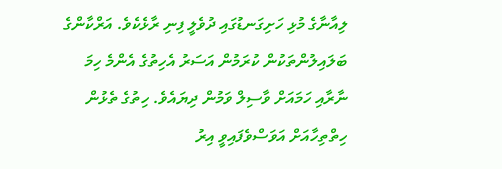ލިއާނާގެ މުޅި ހަށިގަނޑުގައި ދުވެލީ ފިނި ރާޅެކެވެ. އަރްކާންގެ ބަލައިލުންތަކުން ކުރަމުން އަސަރު އެހިތުގެ އެންމެ ހިމަ ނާރާއި ހަމައަށް ވާސިލް ވަމުން ދިޔައެވެ. ހިތުގެ ތެޅުން ހިތްތިހާއަށް އަވަސްވެފައިވީ އިރު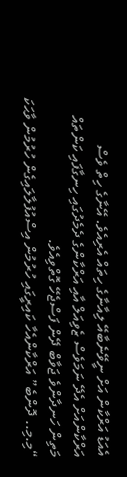އެއަޑު އަރްކާން އަށް ނީވޭނެބާއޭ ލިއާނާގެ ހިތައް އެރިއެވެ. އޭނާގެ ހިތް ވެސް އަރްކާންއަށް އެދޭ ނަމަވެސް ޒެވިއަލް އާއި އަރްކާންގެ ދެމެދުގައި ހިނގާފައި ކަންތައް މަތިން ހަނދާންވެ ޖަވާބް ދޭން ފަސްޖެހޭ ގޮތްވިއެވެ.
“މި.މި.. ދޮންބެ” އަރްކާންއެހާ ކައިރީގައި ހުރުމުން އިސްއުފުލާލައިގެން ހުރުމުން ވާޙަކަ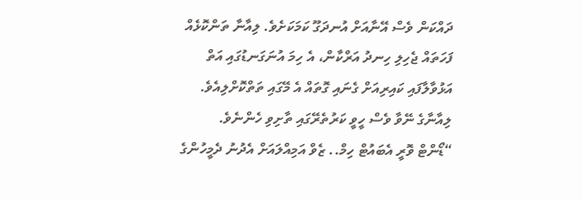ދައްކަން ވެސް އޭނާއަށް އުނދަގޫ ކަމަކަށެވެ. ލިއާނާ ތަންކޮޅެއް ފަހަތައް ޖެހިލި ހިނދު އަރްކާން، އެ ހިމަ އުނަގަނޑުގައި އަތް އަޅުވާލާފައި ކައިރިއަށް ގެނައި ގޮތައް އެ މޭގައި ތަތްކޮށްލިއެވެ. ލިއާނާގެ ނޭވާ ވެސް ހީވީ ކަރުތެރޭގައި ތާށިވި ހެންނެވެ.
“ޑޯންޓް ވޮރީ އެބައުޓް ހިމް.. ޒެވް އަމިއްލައަށް އެދުނު ދެމީހުންގެ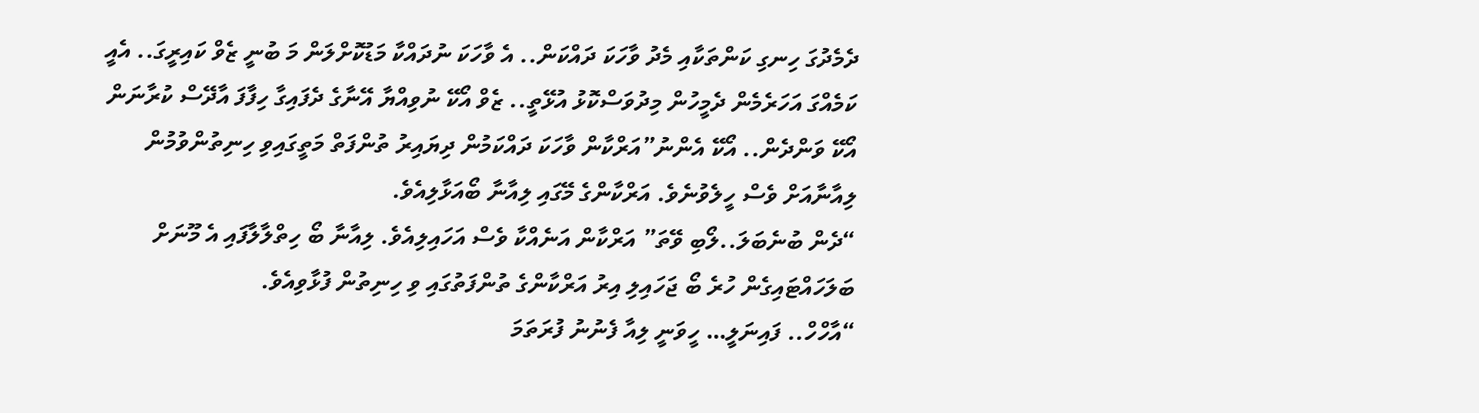ދެމެދުގަ ހިނގި ކަންތަކާއި މެދު ވާހަކަ ދައްކަން.. އެ ވާހަކަ ނުދައްކާ މަޑުކޮށްލަން މަ ބުނީ ޒެވް ކައިރީގަ.. އެއީ ކަމެއްގަ އަހަރެމެން ދެމީހުން މިދުވަސްކޮޅު އުޅޭތީ.. ޒެވް އޯކޭ ނުވިއްޔާ އޭނާގެ ދެފައިގާ ހިފާފަ އާދޭސް ކުރާނަން އޯކޭ ވަންދެން.. އޯކޭ އެންނު”އަރްކާން ވާހަކަ ދައްކަމުން ދިޔައިރު ތުންފަތް މަތީގައިވި ހިނިތުންވުމުން ލިއާނާއަށް ވެސް ހީލެވުނެވެ. އަރްކާންގެ މޭގައި ލިއާނާ ބޯއަޅާލިއެވެ.
“ދެން ބުނެބަލަ..ލޯބި ވޭތަ” އަރްކާން އަނެއްކާ ވެސް އަހައިލިއެވެ. ލިއާނާ ބޯ ހިތްލާލާފައި އެ މޫނަށް ބަލަހައްޓައިގެން ހުރެ ބޯ ޖަހައިލި އިރު އަރްކާންގެ ތުންފަތުގައި ވި ހިނިތުން ފުޅާވިއެވެ.
“އާހްހް.. ފައިނަލީ… ހީވަނީ ލިއާ ފެނުނު ފުރަތަމަ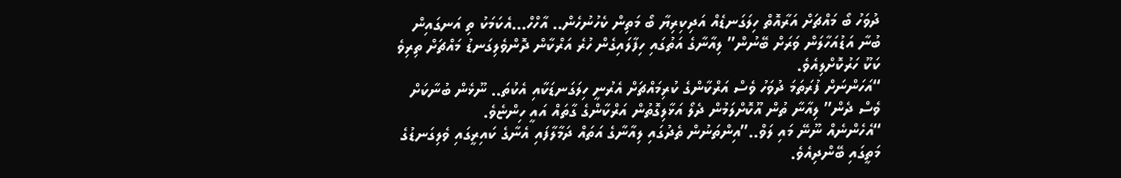ދުވަހު ބޯ މައްޗަށް އަރާއޮތް ހިލަގަނޑެއް އަދިކިރިޔާ ބޯ މަތިން ކެހުނުހެން.. އާހްހް…އެކަމަކު ތި އަނގައިން ބުނާ އަޑުއަހާލަން ވަރަށް ބޭނުން” ލިއާނާގެ އަތުގައި ހިފާލައިގެން ހުރެ އަރްކާން ދޮންވެލިގަނޑު މައްޗަށް ތިރިވެ ކަކޫ ހަރުކޮށްލިއެވެ.
“އަހަންނަށް ފުރަތަމަ ދުވަހު ވެސް އަރްކާންގެ ކުރިމައްޗަށް އެރުނީ ހިލަގަނޑަކާއި އެކުތަ.. ނޫޅެން ބުނާކަށް ވެސް ދެން” ލިއާނާ ތުން އޫކޮށްލަމުން ދެލޯ އަޅާލިގޮތުން އަރްކާންގެ ގާތައް އައީ ހިންޏެވެ.
“އެހެންނެއް ނޫނޭ މައި ލަވް..”އިންތަނުން ތެދުގައި ލިއާނާގެ އަތައް ދަމާލާފައި އެނާގެ ކައިރީގައި ވެލިގަނޑުގެ މަތީގައި ބޭންދިއެވެ.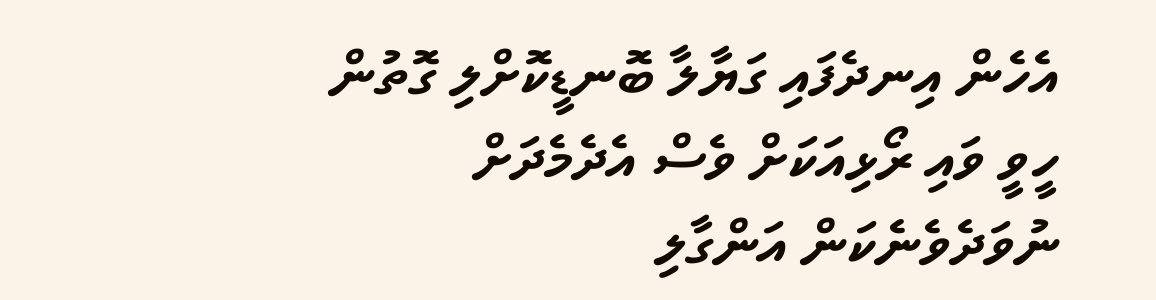އެހެން އިނދެފައި ގަޔާލާ ބޮނޑީކޮށްލި ގޮތުން ހީވީ ވައި ރޯޅިއަކަށް ވެސް އެދެމެދަށް ނުވަދެވެނެކަން އަންގާލި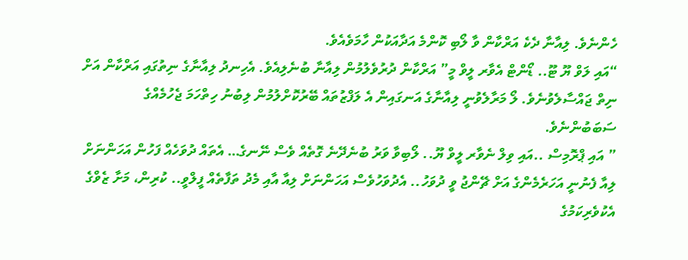ހެންނެވެ. ލިއާނާ ދެކެ އަރްކާން ވާ ލޯބި ކޮންމެ އަދާއަކުން ހާމަވެއެވެ.
“އައި ލަވް ޔޫ ޓޫ.. ޑޯންޓް އެވާރ ލީވް މީ” އަރްކާން ދުރުވެލުމުން ލިއާނާ ބުނެލިއެވެ. އެހިނދު ލިއާނާގެ ނިތުގައި އަރްކާން އަށް ނިތް ޖައްސާލެވުނެވެ. ލޯ މަރާލެވުނީ ލިއާނާގެ އަނގައިން އެ ލަފްޒުތައް ބޭރުކޮށްލުމުން ލިބުނު ހިތްހަމަ ޖެހުމެއްގެ ސަބަބުންނެވެ.
” އައި ޕްރޮމިސް ..އައި ވިލް ނެވާރ ލީވް ޔޫ.. ލޯބިވާ ވަރު ބުނެދޭނެ ގޮތެއް ވެސް ނޭނގެ… އެތައް ދުވަހެއް ފަހުން އަހަންނަށް ލިއާ ފެނުނީ އަހަރެމެންގެ އަށް ޗޭންޖު ވީ ދުވަހު.. އެދުވަހުވެސް އަހަންނަށް ލިއާ އާއި މެދު ތަފާތެއް ފީލްވީ.. ކުރިން، މަށާ ޒެވްގެ އެކުވެރިކަމުގެ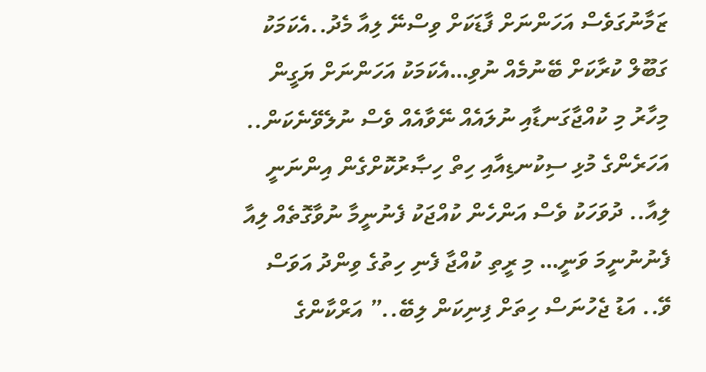ޒަމާނުގަވެސް އަހަންނަށް ފާޑަކަށް ވިސްނޭ ލިއާ މެދު..އެކަމަކު ގަބޫލް ކުރާކަށް ބޭނުމެއް ނުވި…އެކަމަކު އަހަންނަށް ޔަގީން މިހާރު މި ކުއްޖާގަނޑާއި ނުލައެއް ނޭވާއެއް ވެސް ނުލެވޭނެކަން.. އަހަރެންގެ މުޅި ސިކުނޑިއާއި ހިތް ހިޞާރުކޮށްގެން އިންނަނީ ލިއާ.. ދުވަހަކު ވެސް އަންހެން ކުއްޖަކު ފެނުނީމާ ނުވާގޮތެއް ލިއާ ފެނުނުނީމަ ވަނީ… މި ރީތި ކުއްޖާ ފެނި ހިތުގެ ވިންދު އަވަސް ވޭ.. އަޑު ޖެހުނަސް ހިތަށް ފިނިކަން ލިބޭ..” އަރްކާންގެ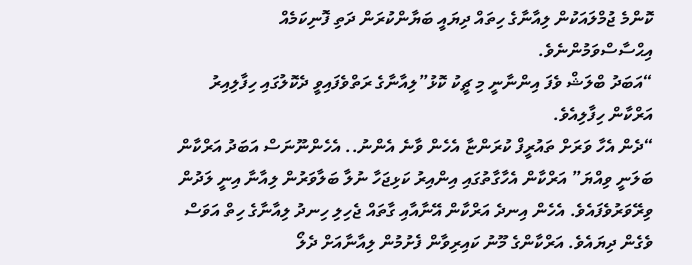ކޮންމެ ޖުމްލައަކުން ލިއާނާގެ ހިތައް ދިޔައީ ބަޔާންކުރަން ދަތި ފޮނިކަމެއް އިޙްސާސްވަމުންނެވެ.
“އަބަދު ބްލަޝް ވެފަ އިންނާނީ މި ޗީކު ކޮޅު”ލިއާނާގެ ރަތްވެފައިވީ ދެކޮލުގައި ހިފާލިއިރު އަރްކާން ހިފާލިއެވެ.
“ދެން އެހާ ވަރަށް ތައުރީފް ކުރަންޏާ އެހެން ވާނެ އެންނު.. އެހެންނޫނަސް އަބަދު އަރްކާން ބަލަނީ ވިއްޔަ” އަރްކާން އެހާގާތުގައި އިންއިރު ކަޅިޖަހާ ނުލާ ބަލާވަރުން ލިއާނާ އިނީ ލަދުން ވިރޭވަރުވެފައެވެ. އެހެން އިނދެ އަރްކާން އޭނާއާއި ގާތައް ޖެހިލި ހިނދު ލިއާނާގެ ހިތް އަވަސް ވެގެން ދިޔައެވެ. އަރްކާންގެ މޫނު ކައިރިވާން ފެށުމުން ލިއާނާއަށް ދެލޯ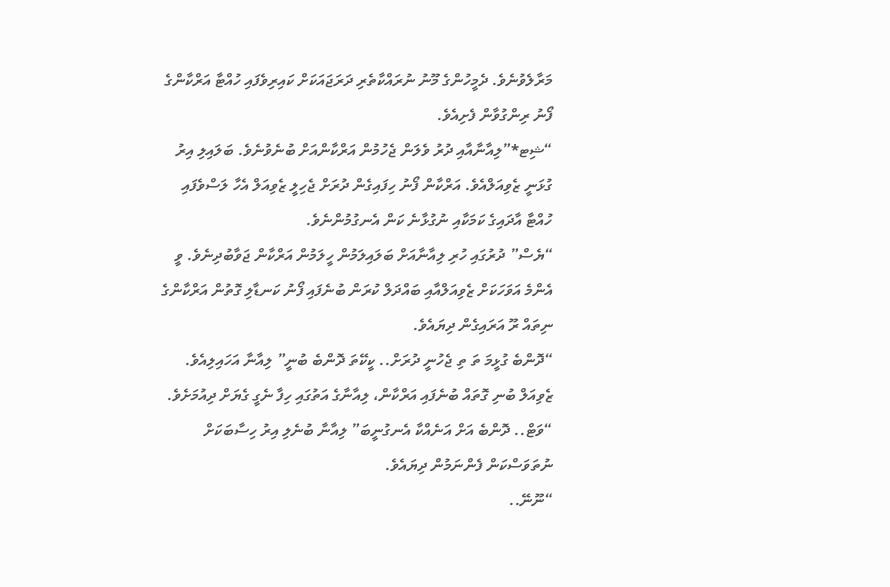މަރާލެވުނެވެ. ދެމީހުންގެ މޫނު ނުރައްކާތެރި ދަރަޖައަކަށް ކައިރިވެފައި ހުއްޓާ އަރްކާންގެ ފޯނު ރިންގުވާން ފެށިއެވެ.
“ޝިޓ*”ލިއާނާއާއި ދުރު ވެލަން ޖެހުމުން އަރްކާންއަށް ބުނެވުނެވެ. ބަލައިލި އިރު ގުޅަނީ ޒެވިއަލްއެވެ. އަރްކާން ފޯނު ހިފައިގެން ދުރަށް ޖެހިލީ ޒެވިއަލް އެހާ ލަސްވެފައި ހުއްޓާ އާދައިގެ ކަމަކާއި ނުގުޅާނެ ކަން އެނގުމުންނެވެ.
“ޔެސް” ދުރުގައި ހުރި ލިއާނާއަށް ބަލައިލަމުން ހީލަމުން އަރްކާން ޖަވާބުދިނެވެ. ވީ އެންމެ އަވަހަކަށް ޒެވިއަލްއާއި ބައްދަލް ކުރަން ބުނެފައި ފޯނު ކަނޑާލި ގޮތުން އަރްކާންގެ ނިތައް ރޫ އަރައިގެން ދިޔައެވެ.
“ދޮންބެ ގުޅީމަ ތަ ތި ޖެހުނީ ދުރަށް.. ކީކޭތަ ދޮންބެ ބުނީ” ލިއާނާ އަހައިލިއެވެ. ޒެވިއަލް ބުނި ގޮތައް ބުނެފައި އަރްކާން، ލިއާނާގެ އަތުގައި ހިފާ ނެގީ ގެޔަށް ދިއުމަށެވެ.
“ވަޓް.. ދޮންބެ އަށް އަނެއްކާ އެނގުނީބަ” ލިއާނާ ބުނެލި އިރު ހިސާބަކަށް ނުތަވަސްކަން ފެންނަމުން ދިޔައެވެ.
“ނޫނޭ..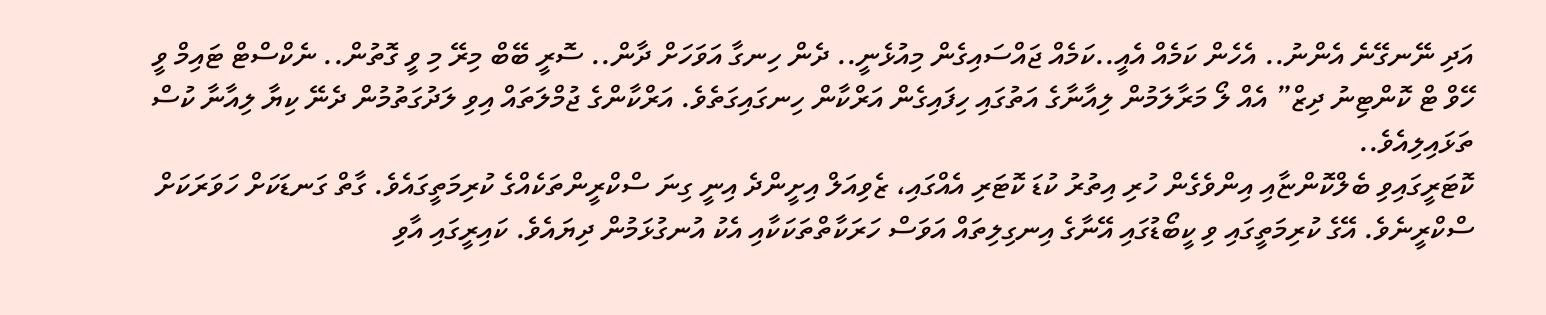އަދި ނޭނގޭނެ އެންނު.. އެހެން ކަމެއް އެއީ..ކަމެއް ޖައްސައިގެން މިއުޅެނީ.. ދެން ހިނގާ އަވަހަށް ދާން.. ސޮރީ ބޭބް މިރޭ މި ވީ ގޮތުން.. ނެކްސްޓް ޓައިމް ވީ ހޭވް ޓް ކޮންޓިނު ދިޒް” އެއް ލޯ މަރާލަމުން ލިއާނާގެ އަތުގައި ހިފައިގެން އަރްކާން ހިނގައިގަތެވެ. އަރްކާންގެ ޖުމްލަތައް އިވި ލަދުގަތުމުން ދެނޭ ކިޔާ ލިއާނާ ކުސް ތަޅައިލިއެވެ..
ކޮޓަރީގައިވި ބެލްކޮންޏާއި އިންވެގެން ހުރި އިތުރު ކުޑަ ކޮޓަރި އެއްގައި، ޒެވިއަލް އިށީންދެ އިނީ ގިނަ ސްކްރީންތަކެއްގެ ކުރިމަތީގައެވެ. ގާތް ގަނޑަކަށް ހަވަރަކަށް ސްކްރީނެވެ. އޭގެ ކުރިމަތީގައި ވި ކީބޯޑުގައި އޭނާގެ އިނގިލިތައް އަވަސް ހަރަކާތްތަކަކާއި އެކު އުނގުޅަމުން ދިޔައެވެ. ކައިރީގައި އާވި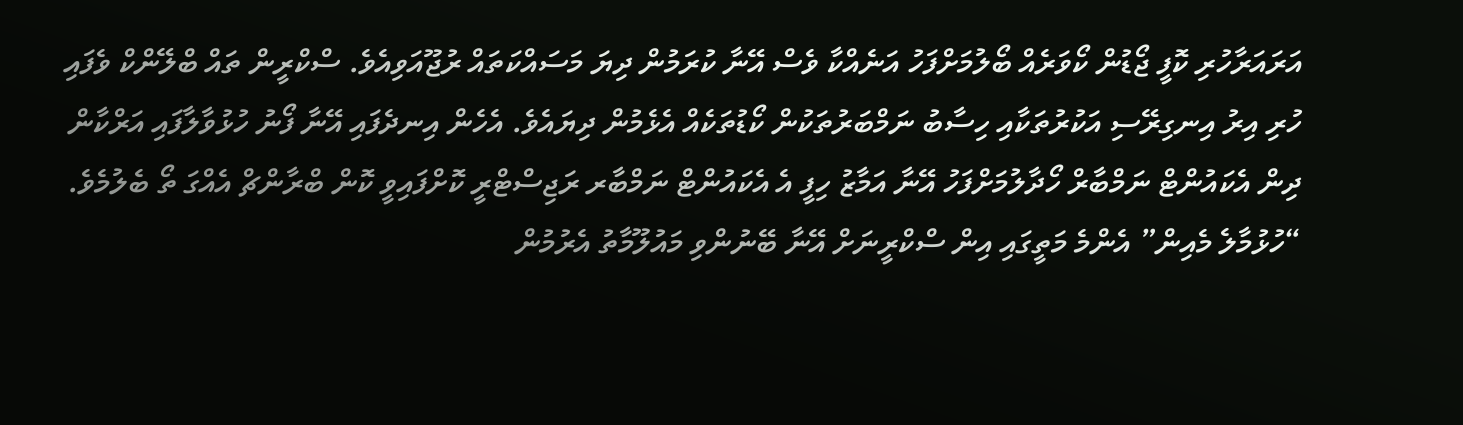އަރައަރާހުރި ކޮފީ ޖޯޑުން ކޯވަރެއް ބޯލުމަށްފަހު އަނެއްކާ ވެސް އޭނާ ކުރަމުން ދިޔަ މަސައްކަތައް ރުޖޫއަވިއެވެ. ސްކްރީން ތައް ބްލޭންކް ވެފައި ހުރި އިރު އިނގިރޭސި އަކުރުތަކާއި ހިސާބު ނަމްބަރުތަކުން ކޯޑުތަކެއް އެޅެމުން ދިޔައެވެ. އެހެން އިނދެފައި އޭނާ ފޯނު ހުޅުވާލާފައި އަރްކާން ދިން އެކައުންޓް ނަމްބާރް ހޯދާލުމަށްފަހު އޭނާ އަމާޒު ހިފީ އެ އެކައުންޓް ނަމްބާރ ރަޖިސްޓްރީ ކޮށްފައިވީ ކޮން ބްރާންޗް އެއްގަ ތޯ ބެލުމެވެ.
“ހުޅުމާލެ މެއިން” އެންމެ މަތީގައި އިން ސްކްރީނަށް އޭނާ ބޭނުންވި މައުލޫމާތު އެރުމުން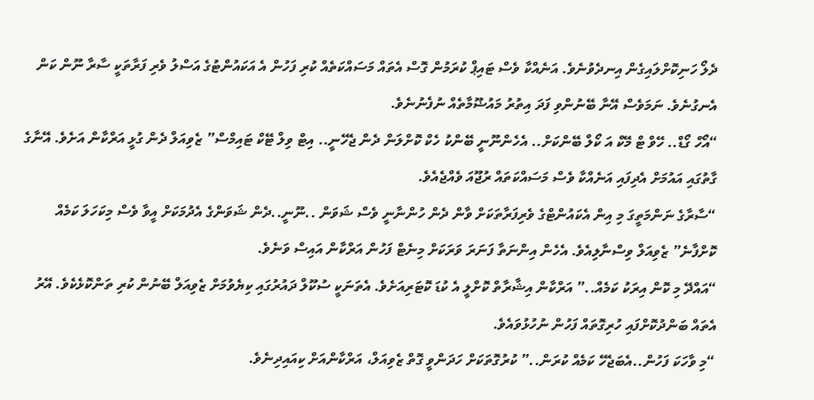ދެލޯ ހަނިކޮށްލައިގެން އިނދެވުނެވެ. އަނެއްކާ ވެސް ޓައިޕް ކުރަމުން ގޮސް އެތައް މަސައްކަތެއް ކުރި ފަހުން އެ އަކައުންޓުގެ އަސްލު ވެރި ފަރާތަކީ ސާރާ ނޫން ކަން އެނގުނެވެ. ނަމަވެސް އޭނާ ބޭނުންވި ފަދަ އިތުރު މައުޟޫމާތެއް ނުފެނުނެވެ.
“އޯހް ގޯޑް.. ހޭވް ޓް މޭކް އަ ކޯލް ބޭންކަށް.. އެހެންނޫނީ ބޭންކު ހެކް ކޮށްލަން ދެން ޖެހޭނީ.. އިޓް ވިލް ޓޭކް ޓައިމްސް” ޒެވިއަލް ދެން ގުޅީ އަރްކާން އަށެވެ. އޭނާގެ ގާތުގައި އައުމަށް އެދިފައި އަނެއްކާ ވެސް މަސައްކަތައް ރުޖޫއަ ވެއްޖެއެވެ.
“ސާރާގެ ނަންމަތީގަ މި އިން އެކައުންޓްގެ ވެރިފަރާތަކަށް ވާން ދެން ހުންނާނީ ވެސް ޝަވަން ..ނޫނީ..ދެން ޝަވަންގެ އެދުމަކަށް އީވާ ވެސް މިކަހަލަ ކަމެއް ކޮށްފާނެ” ޒެވިއަލް ވިސްނާލިއެވެ. އެހެން އިންނަތާ ފަނަރަ ވަރަކަށް މިނެޓް ފަހުން އަރްކާން އައިސް ވަނެވެ.
“އައްދޭ މި ކޮން އިރަކު ކަމެއް..” އަރްކާން އިޝާރާތް ކޮށްލީ އެ ކުޑަ ކޮޓަރިއަށެވެ. އެތަނަކީ ސުކޫލް ދައުރުގައި ކިޔެވުމަށް ޒެވިއަލް ބޭނުން ކުރި ތަންކޮޅެކެވެ. އޭރު އެތައް ބަންދުކޮށްފައި ހުރިގޮތައް ފަހުން ނުހުޅުވައެވެ.
“މި ވާހަކަ ފަހުން..އެބަޖެހޭ ކަމެއް ކުރަން..” ކުރުގޮތަކަށް ހަދަންވީ ގޮތް ޒެވިއަލް، އަރްކާންއަށް ކިއައިދިނެވެ.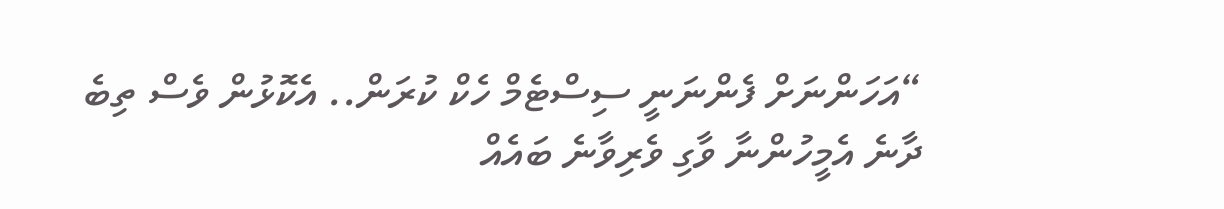“އަހަންނަށް ފެންނަނީ ސިސްޓެމް ހެކް ކުރަން.. އެކޮޅުން ވެސް ތިބެ ދާނެ އެމީހުންނާ ވާގި ވެރިވާނެ ބައެއް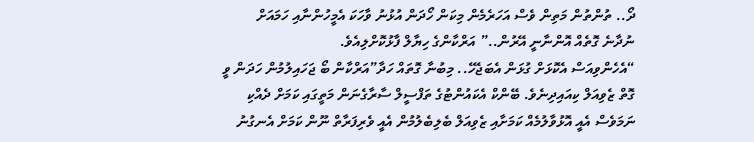ދޯ.. ތުންތުން މަތިން ވެސް އަހަރެމެން މިކަން ހޯދަން އުޅުނު ވާހަކަ އެމީހުންނާއި ހަމައަށް ނުދާނެ ގޮތެއް އޮންނާނީ އޭރުން..” އަރްކާންގެ ހިޔާލް ފާޅުކޮށްލިއެވެ.
“އެހެންވިއަސް އެކޮޅަށް ގުޅަން އެބަޖެހޭ.. މިބުނާ ގޮތައް ހަދާ”އަރްކާން ބޯ ޖަހައިލުމުން ހަދަން ވީ ގޮތް ޒެވިއަލް ކިއައިދިނެވެ. ބޭންކް އެކައުންޓުގެ ތަފްސީލް ސާރާގެނަން މަތީގައި ކަމަށް ދެއްކި ނަމަވެސް އެއީ އޮޅުވާލުމެއް ކަމަށާއި ޒެވިއަލް ބެލިބެލުމުން އެއީ ވެރިފަރާތް ނޫން ކަމަށް އެނގުނު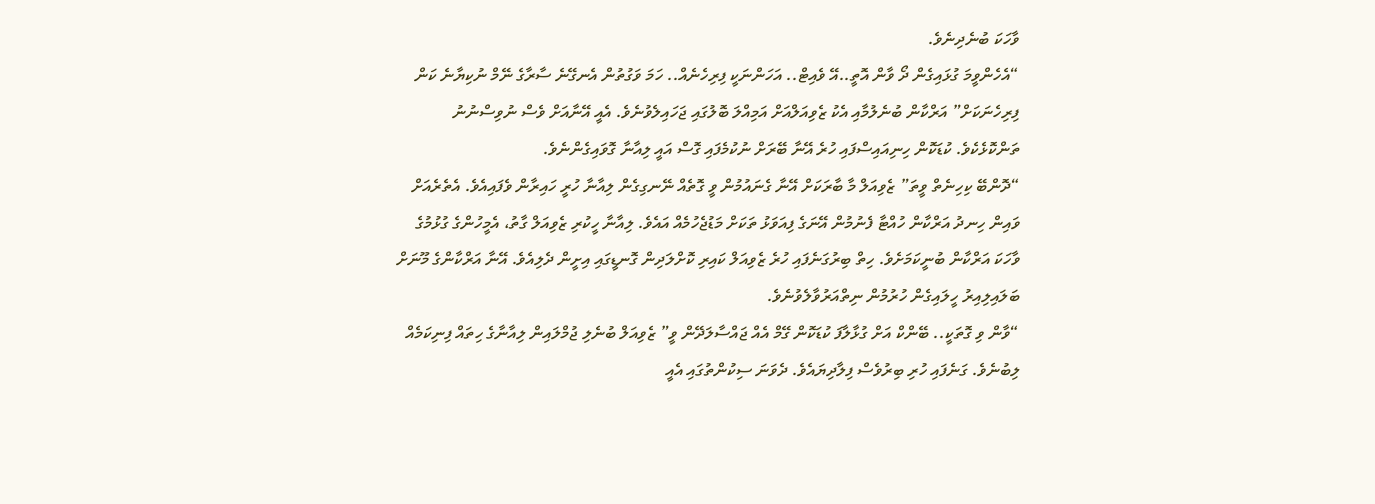ވާހަކަ ބުނެދިނެވެ.
“އެހެންވީމަ ގުޅައިގެން ދޯ ވާން އޮތީ..އޭ ވެއިޓް.. އަހަންނަކީ ފިރިހެނެއް.. ހަމަ ވަގުތުން އެނގޭނެ ސާރާގެ ނޭމް ނުކިޔާނެ ކަން ފިރިހެނަކަށް” އަރްކާން ބުނެލުމާއި އެކު ޒެވިއަލްއަށް އަމިއްލަ ބޮލުގައި ޖަހައިލެވުނެވެ. އެއީ އޭނާއަށް ވެސް ނުވިސްނުނު ތަންކޮޅެކެވެ. ކުޑަކޮން ހިނިއައިސްފައި ހުރެ އޭނާ ބޭރަށް ނުކުމެފައި ގޮސް އައީ ލިއާނާ ގޮވައިގެންނެވެ.
“ދޮންބޭ ކިހިނެތް ވީތަ” ޒެވިއަލް މާ ބާރަކަށް އޭނާ ގެނައުމުން ވީ ގޮތެއް ނޭނގިގެން ލިއާނާ ހުރީ ހައިރާން ވެފައިއެވެ. އެތެރެއަށް ވައިން ހިނދު އަރްކާން ހުއްޓާ ފެނުމުން އޭނަގެ ފިއަވަޅު ތަކަށް މަޑުޖެހުމެއް އައެވެ. ލިއާނާ ހީކުރި ޒެވިއަލް ގާތު، އެމީހުންގެ ގުޅުމުގެ ވާހަކަ އަރްކާން ބުނީކަމަށެވެ. ހިތް ބިރުގަނެފައި ހުރެ ޒެވިއަލް ކައިރި ކޮށްލަދިން ގޮނޑީގައި އިށީން ދެލިއެވެ. އޭނާ އަރްކާންގެ މޫނަށް ބަލައިލިއިރު ހީލައިގެން ހުރުމުން ނިތްއަރުވާލެވުނެވެ.
“ވާން ވި ގޮތަކީ.. ބޭންކް އަށް ގުޅާލާފަ ކުޑަކޮން ގޭމް އެއް ޖައްސާލަދޭން ވީ” ޒެވިއަލް ބުނެލި ޖުމްލައިން ލިއާނާގެ ހިތައް ފިނިކަމެއް ލިބުނެވެ. ގަނެފައި ހުރި ބިރުވެސް ފިލާދިޔައެވެ. ދެވަނަ ސިކުންތުގައި އެއީ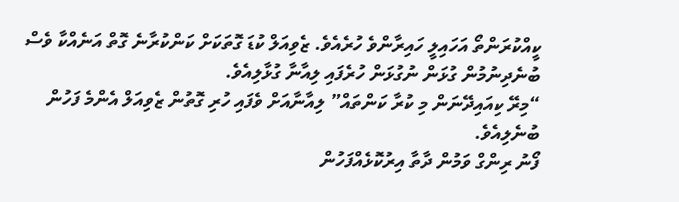ކީއްކުރަންތޯ އަހައިލީ ހައިރާންވެ ހުރެއެވެ. ޒެވިއަލް ކުޑަ ގޮތަކަށް ކަންކުރާނެ ގޮތް އަނެއްކާ ވެސް ބުނެދިނުމުން ގުޅަން ނުގުޅަން ހުރެފައި ލިއާނާ ގުޅާލިއެވެ.
“މިރޭ ކިއައިދޭނަން މި ކުރާ ކަންތައް” ލިއާނާއަށް ވެފައި ހުރި ގޮތުން ޒެވިއަލް އެންމެ ފަހުން ބުނެލިއެވެ.
ފޯނު ރިންގް ވަމުން ދާތާ އިރުކޮޅެއްފަހުން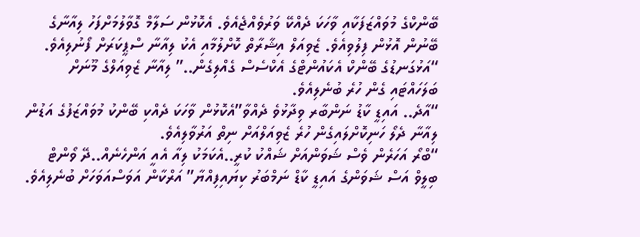ބޭންކްގެ މުވައްޒަފަކާއި ވާހަކަ ދެއްކޭ ވަރުވެއްޖެއެވެ. އެކޮޅުން ސަލާމް ގޮވާލުމަށްފަހު ލިއާނާގެ ބޭނުން އޮޅުން ފިލުވިއެވެ. ޒެވިއަލް އިޝާރާތް ކޮށްލުމާއި އެކު ލިއާނާ ސްޕީކަރަށް ފޯނުލިއެވެ.
“އަޅުގަނޑުގެ ބޭންކް އެކައުންޓްގެ އެކްސެސް ގެއްލިގެން..” ލިއާނާ ޒެވިއަލްގެ މޫނަށް ބަލަހައްޓައި ގެން ހުރެ ބުނެލިއެވެ.
“އާދެ.. އައިޑީ ކާޑު ނަންބާރ ވިދާޅުވެ ދެއްވާ”އެކޮޅުން ވާހަކަ ދެއްކި ބޭންކު މުވައްޒަފުގެ އަޑުން ލިއާނާ ދެލޯ ހަނިކޮށްލައިގެން ހުރެ ޒެވިއަލްއަށް ނިތް އަރުވާލިއެވެ.
“ބްރޯ އަހަރެން ވެސް ޝަވަންއަށް ޝައްކު ކުރީ..އެކަމަކު ލިއާ އެއީ އަންހެނެއް..ދޭ ވޯންޓް ބިލީވް އަސް ޝަވަންގެ އައިޑީ ކާޑް ނަމްބަރު ކިޔައިފިއްޔާ” އަރްކާން އަވަސްއަވަހަށް ބުނެލިއެވެ.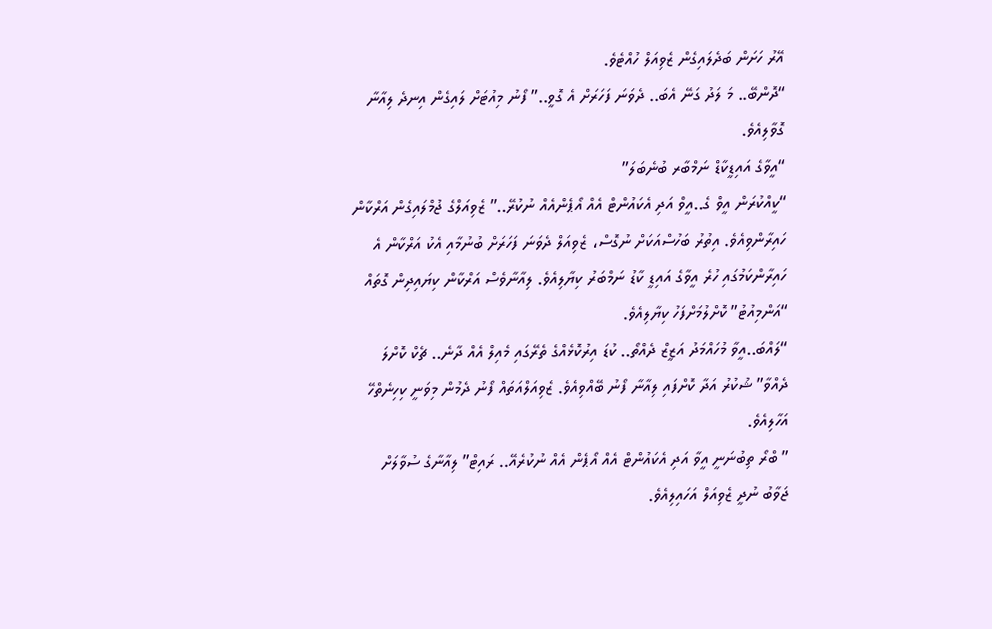އޭރު ހަށަން ބަދެލައިގެން ޒެވިއަލް ހުއްޓެވެ.
“ދޮންބޭ.. މަ ލަދު ގަނޭ އެބަ.. ދެވަނަ ފަހަރަށް އެ ގޮވީ..” ފޯނު މިއުޓަށް ލައިގެން އިނދެ ލިއާނާ ގޮވާލިއެވެ.
“އީވާގެ އައިޑީކާޑް ނަމްބާރ ބުނެބަލަ”
“ކީއްކުރަން އީވް ގެ..އީވް އަދި އެކައުންޓް އެއް އޯޕެންއެއް ނުކުރޭ..” ޒެވިއަލްގެ ޖުމްލައިގެން އަރްކާން ހައިރާންވިއެވެ. އިތުރު ބަހުސްއަކަށް ނުގޮސް، ޒެވިއަލް ދެވަނަ ފަހަރަށް ބުނުމާއި އެކު އަރްކާން އެ ހައިރާންކަމުގައި ހުރެ އީވާގެ އައިޑީ ކާޑު ނަމްބަރު ކިޔާލިއެވެ. ލިއާނާވެސް އަރްކާން ކިޔައިދިން ގޮތައް “އަންމިއުޓު” ކޮށްލުމަށްފަހު ކިޔާލިއެވެ.
“ލައްބަ..އީވާ މުހައްމަދު އަޒީޒް ދެއްތޯ.. ކުޑަ އިރުކޮޅެއްގެ ތެރޭގައި މެއިލް އެއް ދާނެ.. ޗެކް ކޮށްލަ ދެއްވާ” ޝުކުރު އަދާ ކޮށްފައި ލިއާނާ ފޯނު ބޭއްވިއެވެ. ޒެވިއަލްއަތައް ފޯނު ދެމުން މިވަނީ ކިހިނެތްހޭ އަހާލިއެވެ.
” ބްރޯ ތިބުނަނީ އީވާ އަދި އެކައުންޓް އެއް އޯޕެން އެއް ނުކުރެއޭ.. ރައިޓް” ލިއާނާގެ ސުވާލަށް ޖަވާބު ނުދީ ޒެވިއަލް އަހައިލިއެވެ.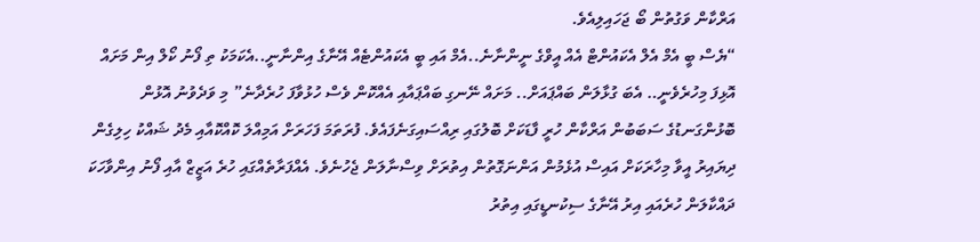އަރްކާން ވަގުތުން ބޯ ޖަހައިލިއެވެ.
“ޔެސް ބީ އެމް އެލް އެކައުންޓް އެއް އީވްގެ ނީންނާނެ..އެމް އައި ބީ އެކައުންޓެއް އޭނާގެ އިންނާނީ..އެކަމަކު ތި ފޯނު ކޯލް އިން މަށައް އޮޅިފަ މިހުރެވެނީ.. އެބަ ގުޅާލަން ބައްޕައަށް.. މަށައް ނޭނގި ބައްޕައާއި އެއްކޮން ވެސް ހުޅުވާފަ ހުރެދާނެ” މި ވަދެވުނު އޮޅުން ބޮޅުންގަނޑުގެ ސަބަބުން އަރްކާން ހުރީ ފާޑަކަށް ބޮލުގައި ރިއްސައިގަނެފައެވެ. ފުރަތަމަ ފަހަރަށް އަމިއްލަ ކޮއްކޮއާއި މެދު ޝައްކު ހިލިގެން ދިޔައިރު އީވާ މިހާރަކަށް އައިސް އުޅެމުން އަންނަގޮތުން އިތުރަށް ވިސްނާލަން ޖެހުނެވެ. އެއްފަރާތެއްގައި ހުރެ އަޒީޒް އާއި ފޯނު އިންވާހަކަ ދައްކާލަން ހުރެއައި އިރު އޭނާގެ ސިކުނޑީގައި އިތުރު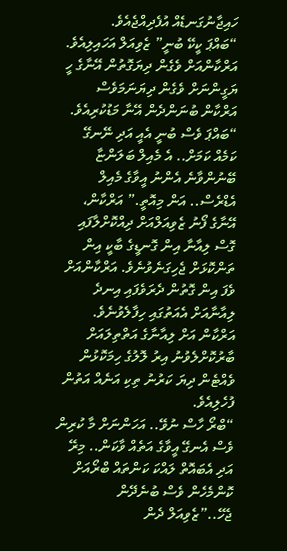ހައިޖާނުގަނޑެއް އުފެދިއްޖެއެވެ.
“ބައްޕަ ކީކޭ ބުނީ” ޒެވިއަލް އަހައިލިއެވެ. އަރްކާންއަށް ވެގެން ދިޔަގޮތުން އޭނާގެ ހީ ޔަގީންނަށް ވެގެން ދިޔަނަމަވެސް އަރްކާން ބުނަންދެން އޭނާ މަޑުކުރިއެވެ.
“ބައްޕަ ވެސް ބުނީ އެއީ އަދި ނޭނގޭ ކަމެއް ކަމަށް.. އެ މެއިލް ބަލަންޏާ ބޭނުންވާނެ އެންނު އީވާގެ މެއިލް އެޑްރެސް.. އަން މިއޮތީ.” އަރްކާން، އޭނާގެ ފޯނު ޒެވިއަލްއަށް ދިއްކޮށްލާފައި ގޮސް ލިއާނާ އިން ގޮނޑީގެ ބާކީ އިން ތަންކޮޅަށް ޖެހިގަނެވުނެވެ. އަރްކާންއަށް ވެފަ އިން ގޮތުން ދެރަވެފައި އިނދެ ލިއާނާއަށް އެއަތުގައި ހިފާލެވުނެވެ. އަރްކާން އަށް ލިއާނާގެ އަތްތިލައަށް ބާރުކޮށްލެވުނު އިރު ލޮލުގެ ހިމަކޮޅުން ވެއްޓެން ދިޔަ ކަރުނު ތިކި އަނެއް އަތުން ފުހެލިއެވެ.
“ބްރޯ ހާސް ނުވޭ.. އަހަންނަށް މާ ކުރިން ވެސް އެނގޭ އީވާގެ އަތެއް ވާކަން.. މިރޭ އަދި އެބައޮތް ލައްކަ ކަންތައް ބްރޯއަށް ކޮންމެހެން ވެސް ބުނެދޭން ޖެހޭ..”ޒެވިއަލް ދެން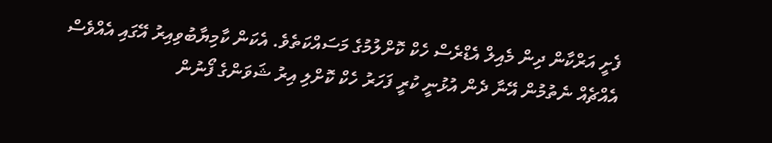ފެށީ އަރްކާން ދިން މެއިލް އެޑްރެސް ހެކް ކޮށްލުމުގެ މަސައްކަތެވެ. އެކަން ކާމިޔާބުވިއިރު އޭގައި އެއްވެސް އެއްޗެއް ނެތުމުން އޭނާ ދެން އުޅުނީ ކުރީ ފަހަރު ހެކް ކޮށްލި އިރު ޝަވަންގެ ފޯނުން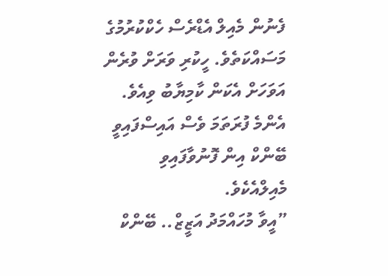ފެނުން މެއިލް އެޑްރެސް ހެކްކުރުމުގެ މަސައްކަތެވެ. ހީކުރި ވަރަށް ވުރެން އަވަހަށް އެކަން ކާމިޔާބު ވިއެވެ. އެންމެ ފުރަތަމަ ވެސް އައިސްފައިވީ ބޭންކް އިން ފޮނުވާފައިވި މެއިލްއެކެވެ.
”އީވާ މުހައްމަދު އަޒީޒް.. ބޭންކް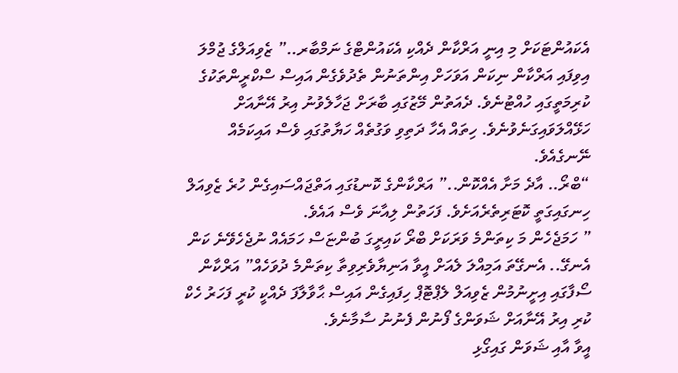އެކައުންޓަކަށް މި އިނީ އަރްކާން ދެއްކި އެކައުންޓްގެ ނަމްބާރ..” ޒެވިއަލްގެ ޖުމްލަ އިވިފައި އަރްކާން ނިކަން އަވަހަށް އިންތަނުން ތެދުވެގެން އައިސް ސްކްރީންތަކުގެ ކުރިމަތީގައި ހުއްޓުނެވެ. ދެއަތުން މޭޒުގައި ބާރަށް ޖަހާލެވުނު އިރު އޭނާއަށް ހަޅޭއްލަވައިގަނެވުނެވެ. ހިތައް އެހާ ދަތިވި ވަގުތެއް ހަޔާތުގައި ވެސް އައިކަމެއް ނޭނގެއެވެ.
“ބްރޯ.. އާދެ މަށާ އެއްކޮން..” އަރްކާންގެ ކޮނޑުގައި އަތްޖައްސައިގެން ހުރެ ޒެވިއަލް ހިނގައިގަތީ ކޮޓަރިތެރެއަށެވެ. ފަހަތުން ލިއާނަ ވެސް އައެވެ.
” ހަމަޖެހެން މަ ކިތަންމެ ވަރަކަށް ބްރޯ ކައިރީގަ ބުންޏަސް ހަމައެއް ނުޖެހެވޭނެ ކަން އެނގޭ.. އެނގޭތަ އަމިއްލަ ލެއަށް އީވާ އަނިޔާވެރިވިތާ ކިތަންމެ ދުވަހެއް” އަރްކާން ސޯފާގައި އިށީނުމުން ޒެވިއަލް ލެޕްޓޮޕް ހިފައިގެން އައިސް ޙާވާލާފަ ދެއްކީ ކުރީ ފަހަރު ހެކް ކުރި އިރު އޭނާއަށް ޝަވަންގެ ފޯނުން ފެނުނު ސާމާނެވެ.
އީވާ އާއި ޝަވަން ގައިގޯޅި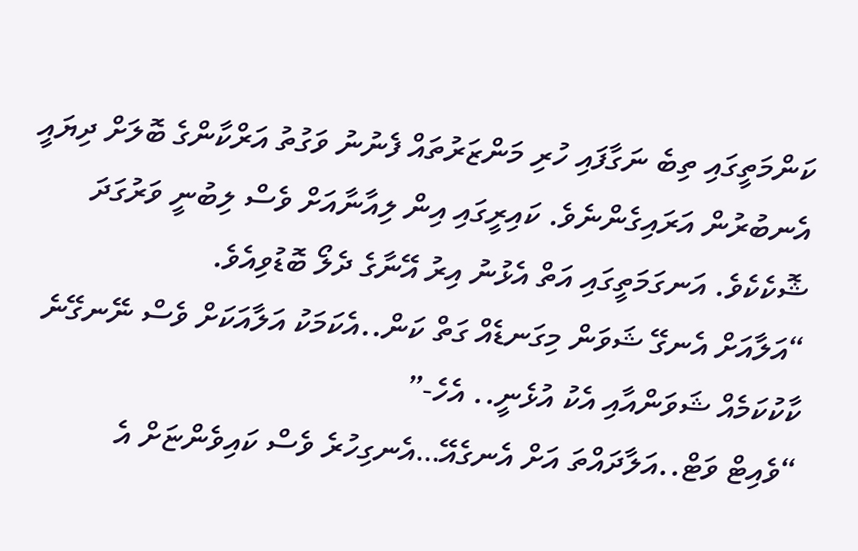ކަންމަތީގައި ތިބެ ނަގާފައި ހުރި މަންޒަރުތައް ފެނުނު ވަގުތު އަރްކާންގެ ބޮލަށް ދިޔައީ އެނބުރުން އަރައިގެންނެވެ. ކައިރީގައި އިން ލިއާނާއަށް ވެސް ލިބުނީ ވަރުގަދަ ޝޮކެކެވެ. އަނގަމަތީގައި އަތް އެޅުނު އިރު އޭނާގެ ދެލޯ ބޮޑުވިއެވެ.
“އަލާއަށް އެނގޭ ޝަވަން މިގަނޑެއް ގަތް ކަން..އެކަމަކު އަލާއަކަށް ވެސް ނޭނގޭނެ ކާކުކަމެއް ޝަވަންއާއި އެކު އުޅެނީ.. އެހެ-”
“ވެއިޓް ވަޓް..އަލާދައްތަ އަށް އެނގެއޭ…އެނގިހުރެ ވެސް ކައިވެންޏަށް އެ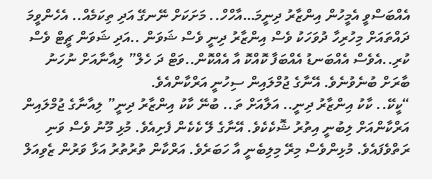އެއްބަސްވީ އެމީހުން އިންޒާރު ދިނީމަ…އާހްހް.. މަށަކަށް ނޭނގޭ އަދި ތިކަމެއް.. އެހެންވީމަ ދައްތައަށް މިހުރިހާ ދުވަހަކު ވެސް އިންޒާރު ދިނީ ވެސް ޝަވަން ..އަދި ޝަވަން ޗީޓް ވެސް ކުރި..އެވެސް އެއްބަނޑު އެއްބަފާ ކޮއްކޮ އާ އެއްކޮން..ވަޓް ދަ ހެލް” ލިއާނާއަށް ނުހަނު ބާރަށް ބުނެވުނެވެ. އޭނާގެ ޖުމްލައިން ސިހުނީ އަރްކާންއެވެ.
“ކީކޭ.. ކާކު އިންޒާރު ދިނީ.. އަލާއަށް ތަ.. ބުނޭ ކާކު އިންޒާރު ދިނީ” ލިއާނާގެ ޖުމްލައިން އަރްކާންއަށް ލިބުނީ އިތުރު ޝޮކެކެވެ. އޭނާގެ ލޭ ކެކެން ފެށިއެވެ. މުޅި މޫނު ވެސް ވަނި ރަތްވެފައެވެ. މުޅިންވެސް މިރޭ މިލިބެނީ އާ ހަބަރެވެ. އަރްކާން ތުރުތުރު އަޅާ ވަރުން ޒެވިއަލް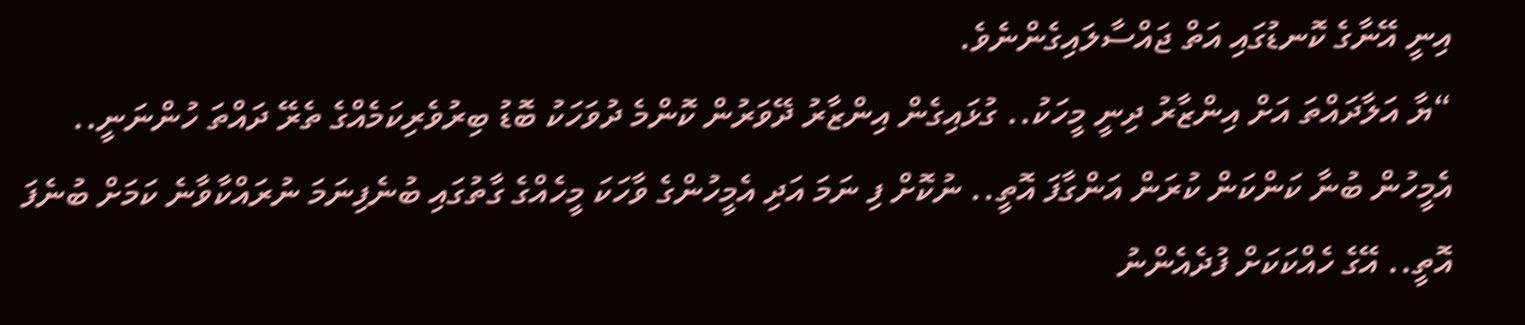އިނީ އޭނާގެ ކޮނޑުގައި އަތް ޖައްސާލައިގެންނެވެ.
“ޔާ އަލާދައްތަ އަށް އިންޒާރު ދިނީ މީހަކު.. ގުޅައިގެން އިންޒާރު ދޭވަރުން ކޮންމެ ދުވަހަކު ބޮޑު ބިރުވެރިކަމެއްގެ ތެރޭ ދައްތަ ހުންނަނީ.. އެމީހުން ބުނާ ކަންކަން ކުރަން އަންގާފަ އޮތީ.. ނުކޮށް ފި ނަމަ އަދި އެމީހުންގެ ވާހަކަ މީހެއްގެ ގާތުގައި ބުނެފިނަމަ ނުރައްކާވާނެ ކަމަށް ބުނެފަ އޮތީ.. އޭގެ ހެއްކަކަށް ފުދެއެންނު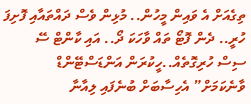ތިގެއަށް އެ ވައިން މީހުން.. މުޅިން ވެސް ދައްތައާއި ފޮށިފަ ހުރީ.. ދެން ފޮޓޯ ތައް ވާހަކަ ދޯ.. އައި ކާންޓް ސޭ ސިސް ހުރިގޮތެއް..ހީކުރަން އަންޑަސްޓޭންޑް ވާނެކަމަށް” އެހިސާބަށް ބުނެފައި ލިއާނާ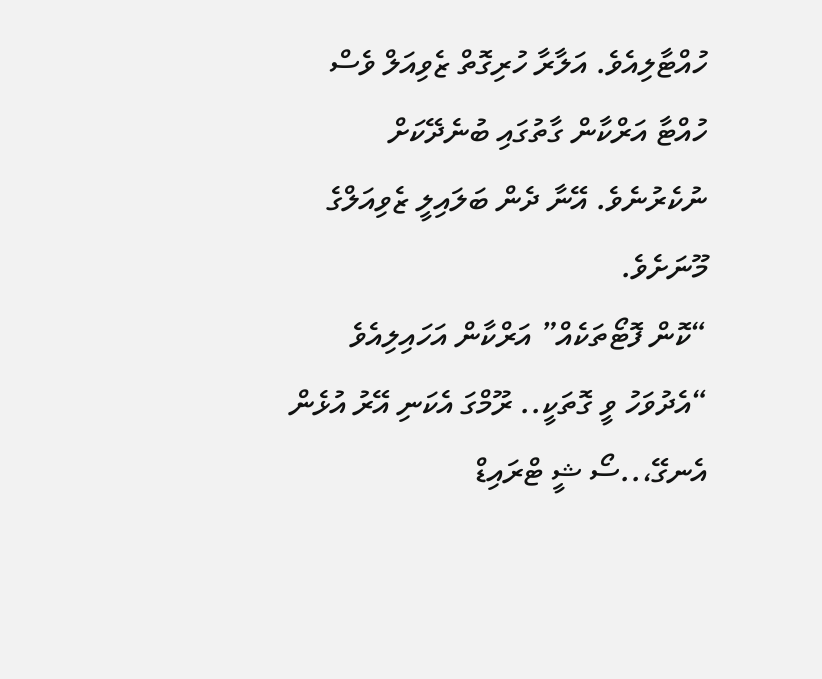ހުއްޓާލިއެވެ. އަލާރާ ހުރިގޮތް ޒެވިއަލް ވެސް ހުއްޓާ އަރްކާން ގާތުގައި ބުނެދޭކަށް ނުކެރުނެވެ. އޭނާ ދެން ބަލައިލީ ޒެވިއަލްގެ މޫނަށެވެ.
“ކޮން ފޮޓޯތަކެއް” އަރްކާން އަހައިލިއެވެ
“އެދުވަހު ވީ ގޮތަކީ.. ރޫމްގަ އެކަނި އޭރު އުޅެން އެނގޭ،..ސޯ ޝީ ޓްރައިޑް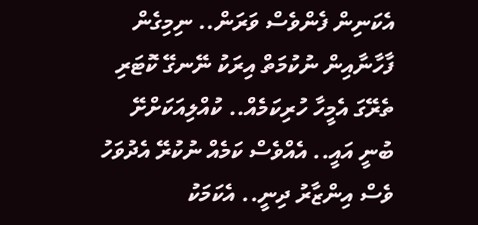އެކަނިން ފެންވެސް ވަރަން.. ނިމިގެން ފާހާނާއިން ނުކުމަތް އިރަކު ނޭނގޭ ކޮޓަރި ތެރޭގަ އެމީހާ ހުރިކަމެއް.. ކުއްލިއަކަށްށޭ ބުނީ އައީ.. އެއްވެސް ކަމެއް ނުކުރޭ އެދުވަހު ވެސް އިންޒާރު ދިނީ.. އެކަމަކު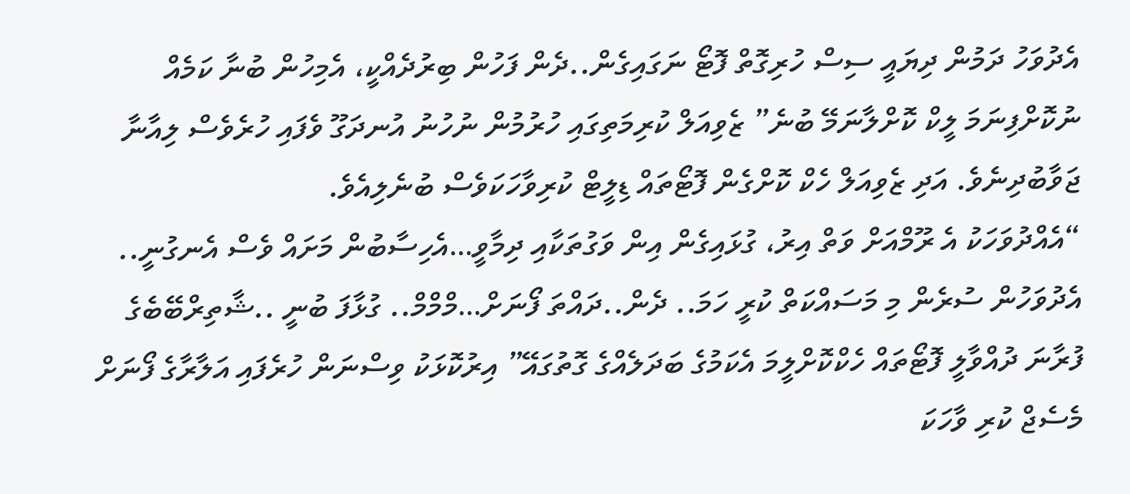އެދުވަހު ދަމުން ދިޔައީ ސިސް ހުރިގޮތް ފޮޓޯ ނަގައިގެން..ދެން ފަހުން ބިރުދެއްކީ، އެމިހުން ބުނާ ކަމެއް ނުކޮށްފިނަމަ ލީކް ކޮށްލާނަމޭ ބުނެ” ޒެވިއަލް ކުރިމަތިގައި ހުރުމުން ނުހުނު އުނދަގޫ ވެފައި ހުރެވެސް ލިއާނާ ޖަވާބުދިނެވެ. އަދި ޒެވިއަލް ހެކް ކޮށްގެން ފޮޓޯތައް ޑިލީޓް ކުރިވާހަކަވެސް ބުނެލިއެވެ.
“އެއްދުވަހަކު އެ ރޫމްއަށް ވަތް އިރު، ގުޅައިގެން އިން ވަގުތަކާއި ދިމާވީ…އެހިސާބުން މަށައް ވެސް އެނގުނީ.. އެދުވަހުން ސުރެން މި މަސައްކަތް ކުރީ ހަމަ.. ދެން..ދައްތަ ފޯނަށް…މްމްމް.. ގުޅާފަ ބުނީ ..ޝާތިރްބޭބެގެ ފުރާނަ ދުއްވާލީ ފޮޓޯތައް ހެކްކޮށްލީމަ އެކަމުގެ ބަދަލެއްގެ ގޮތުގައޭ” އިރުކޮޅަކު ވިސްނަން ހުރެފައި އަލާރާގެ ފޯނަށް މެސެޖް ކުރި ވާހަކަ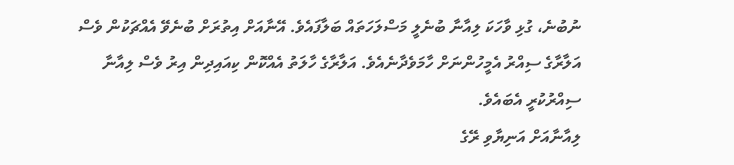ނުބުނެ، ގުޅި ވާހަކަ ލިއާނާ ބުނެލީ މަސްލަހަތައް ބަލާފައެވެ. އޭނާއަށް އިތުރަށް ބުނެވޭ އެއްޗަކުން ވެސް އަލާރާގެ ސިއްރު އެމީހުންނަށް ހާމަވެދާނެއެވެ. އަލާރާގެ ހާލަތު އެއްކޮން ކިއައިދިން އިރު ވެސް ލިއާނާ ސިއްރުކުރީ އެބައެވެ.
ލިއާނާއަށް އަނިޔާވި ރޭގެ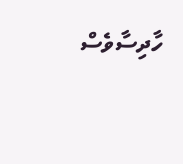ހާދިސާވެސް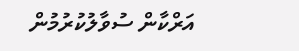އަރްކާން ސުވާލުކުރުމުން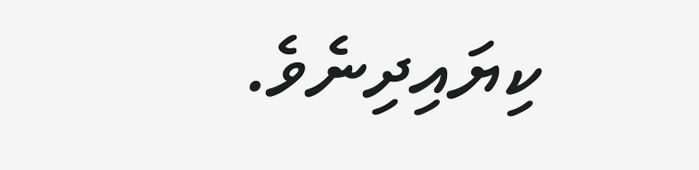ކިޔައިދިނެވެ.